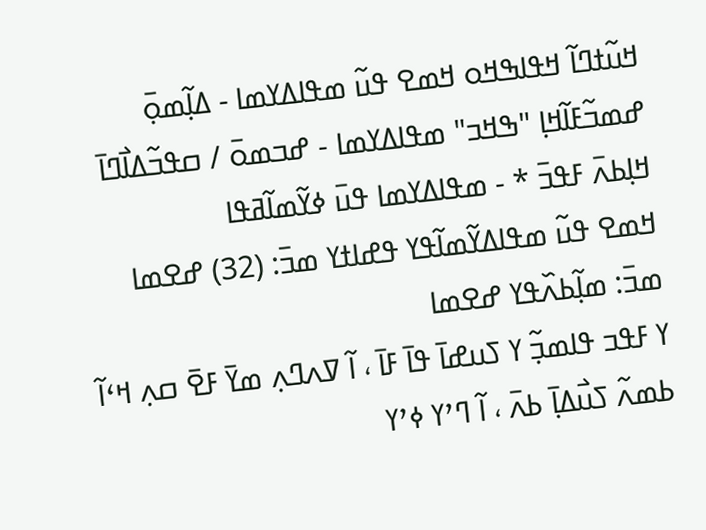ߞߎ߬ߙߣߊ߬ ߞߟߊߒߞߋ ߞߘߐ ߟߎ߬ ߘߟߊߡߌߘߊ - ߡߊ߲߬ߘߋ߲߫ ߝߘߏ߬ߓߊ߬ߞߊ߲ "ߒߞߏ" ߘߟߊߡߌߘߊ - ߝߏߘߋ߫ / ߛߟߏ߬ߡߊ߯ߣߊ߫ ߞߊ߲ߕߍ߫ ߓߟߏ߫ * - ߘߟߊߡߌߘߊ ߟߎ߫ ߦߌ߬ߘߊ߬ߥߟߊ
ߞߘߐ ߟߎ߬ ߘߟߊߡߌ߬ߘߊ߬ߟߌ ߟߝߊߙߌ ߘߏ߫: (32) ߝߐߘߊ ߘߏ߫: ߘߊ߲߬ߕߍ߰ߟߌ ߝߐߘߊ
ߌ ߓߟߏ ߟߊߘߏ߲߬ ߌ ߖߎߝߊ߫ ߟߊ߫ ߓߊ߫ ، ߊ߬ ߜߍߣߍ߲ ߘߌ߫ ߓߐ߫ ߛߍ߲ ߞߵߊ߬ ߕߘߍ߬ ߖߎ߯ߡߊ߲߫ ߕߍ߫ ، ߊ߬ ߣߴߌ ߦߴߌ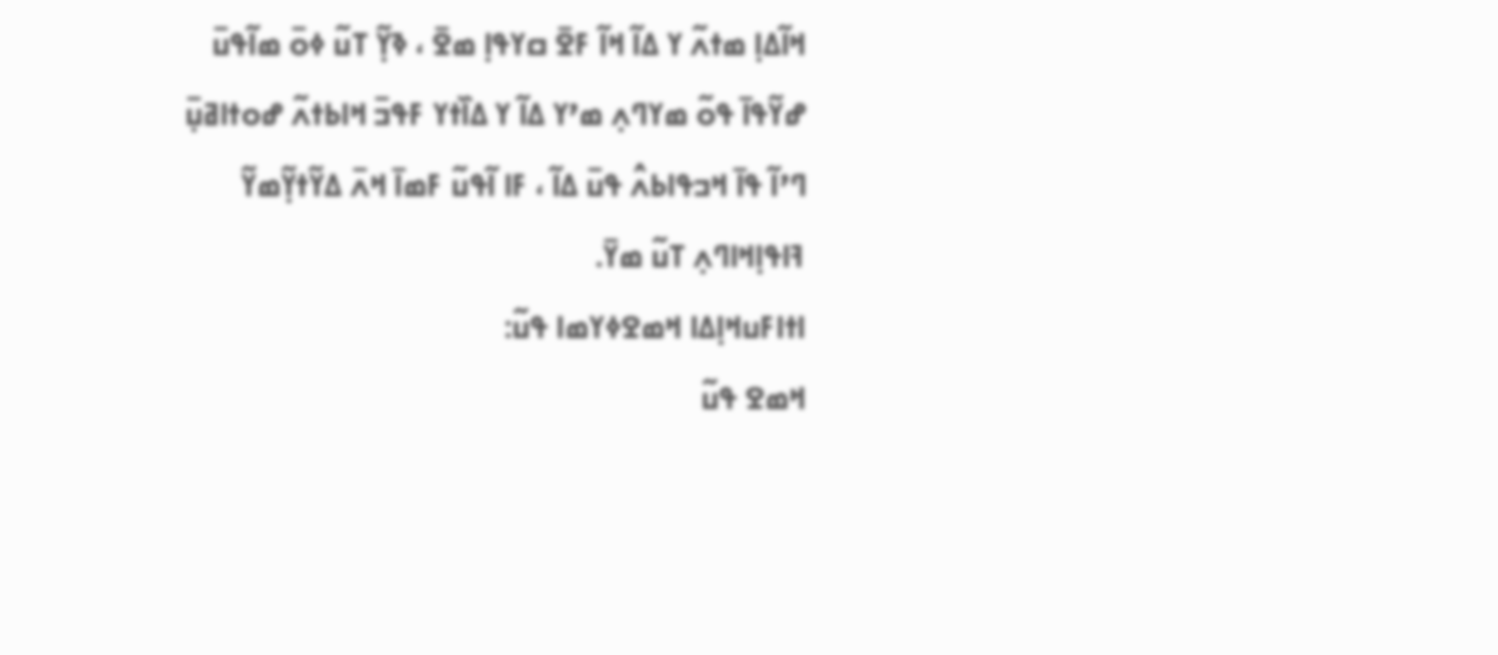ߞߊ߬ߡߊ߲ ߘߙߍ߬ ߌ ߡߊ߬ ߞߊ߬ ߓߐ߫ ߛߌߟߊ߲ ߘߐ߫ ، ߢߌ߲߬ ߠߎ߬ ߦߋ߫ ߘߊ߬ߟߎ߫ ߝߌ߬ߟߊ߫ ߟߋ߬ ߘߌߣߍ߲ ߘߴߌ ߡߊ߬ ߌ ߡߊ߰ߙߌ ߓߟߏ߫ ߞߊߕߙߍ߬ ߝߋߙߊߥߎ߲߫ ߣߴߊ߬ ߟߊ߫ ߞߏߟߊߕߍ߮ ߟߎ߫ ߡߊ߬ ، ߓߊ ߊ߬ߟߎ߬ ߓߘߊ߫ ߞߍ߫ ߡߌ߬ߙߌ߲߬ߘߌ߬ ߔߊߟߊ߲ߞߊߣߍ߲ ߠߎ߬ ߘߌ߫.
ߊߙߊߓߎߞߊ߲ߡߊ ߞߘߐߦߌߘߊ ߟߎ߬:
ߞߘߐ ߟߎ߬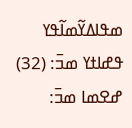ߘߟߊߡߌ߬ߘߊ߬ߟߌ ߟߝߊߙߌ ߘߏ߫: (32) ߝߐߘߊ ߘߏ߫: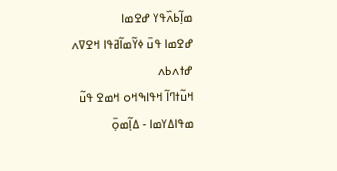ߘߊ߲߬ߕߍ߰ߟߌ ߝߐߘߊ
ߝߐߘߊ ߟߎ߫ ߦߌ߬ߘߊ߬ߥߟߊ ߞߐߜߍ ߝߙߍߕߍ
ߞߎ߬ߙߣߊ߬ ߞߟߊߒߞߋ ߞߘߐ ߟߎ߬ ߘߟߊߡߌߘߊ - ߡߊ߲߬ߘߋ߲߫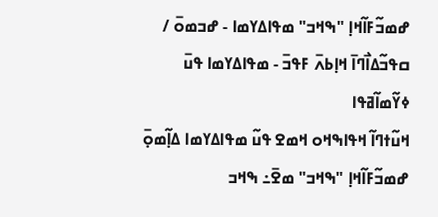ߝߘߏ߬ߓߊ߬ߞߊ߲ "ߒߞߏ" ߘߟߊߡߌߘߊ - ߝߏߘߋ߫ / ߛߟߏ߬ߡߊ߯ߣߊ߫ ߞߊ߲ߕߍ߫ ߓߟߏ߫ - ߘߟߊߡߌߘߊ ߟߎ߫ ߦߌ߬ߘߊ߬ߥߟߊ
ߞߎ߬ߙߣߊ߬ ߞߟߊߒߞߋ ߞߘߐ ߟߎ߬ ߘߟߊߡߌߘߊ ߡߊ߲߬ߘߋ߲߫ ߝߘߏ߬ߓߊ߬ߞߊ߲ "ߒߞߏ" ߘߐ߫߸ ߒߞߏ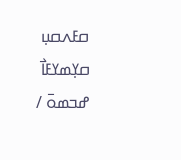ߛߓߍߛߎ߲ ߛߌ߲ߘߌߓߊ߯ ߝߏߘߋ߫ /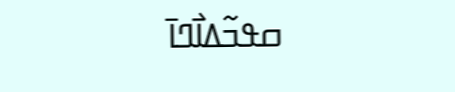ߛߟߏ߬ߡߊ߯ߣߊ߫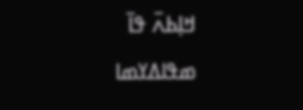ߞߊ߲ߕߍ߫ ߟߊ߫ ߘߟߊߡߌߘߊ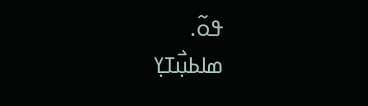ߟߋ߬.
ߘߊߕߎ߲߯ߠߌ߲